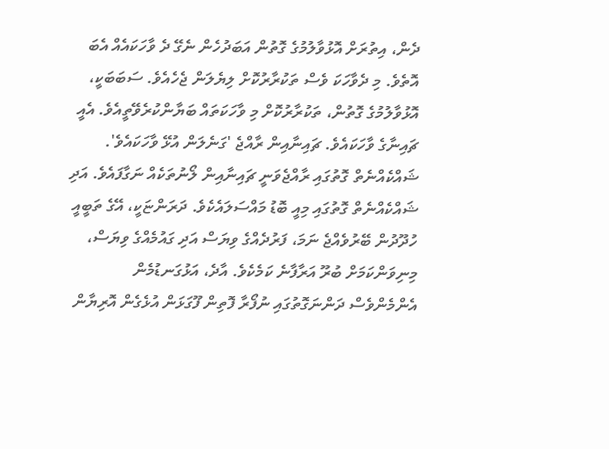ދެން، އިތުރަށް އޮޅުވާލުމުގެ ގޮތުން އަބަދުހެން ނެގޭ ދެ ވާހަކައެއް އެބަ އޮތެވެ. މި ދެވާހަކަ ވެސް ތަކުރާރުކޮށް ލިޔެލަން ޖެހެއެވެ. ސަބަބަކީ، އޮޅުވާލުމުގެ ގޮތުން، ތަކުރާރުކޮށް މި ވާހަކަތައް ބަޔާންކުރެވޭތީއެވެ. އެއީ ޗައިނާގެ ވާހަކައެވެ. ޗައިނާއިން ރާއްޖެ 'ގަނެލަން އުޅޭ ވާހަކައެވެ'. ޝައްކެއްނެތް ގޮތުގައި ރާއްޖެވަނީ ޗައިނާއިން ލޯނުތަކެއް ނަގާފައެވެ. އަދި ޝައްކެއްނެތް ގޮތުގައި މިއީ ބޮޑު މައްސަލައެކެވެ. ދަރަންޏަކީ، އޭގެ ތަބީއީ ހުދޫދުން ބޭރުވެއްޖެ ނަމަ، ފަރުދެއްގެ ވިޔަސް އަދި ގައުމެއްގެ ވިޔަސް، މިނިވަންކަމަށް ބުރޫ އަރާފާނެ ކަމެކެވެ. އާދެ، އަޅުގަނޑުމެން އެންމެންވެސް ދަންނަގޮތުގައި ނުފޯރާ ފޮތިން ފޫގަޅަން އުޅެގެން އޮރިޔާން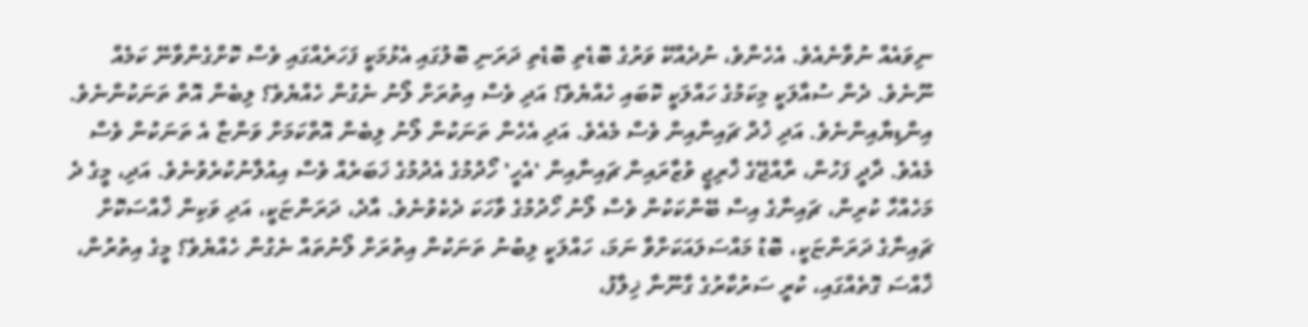ނިވައެއް ނުވާނެއެވެ. އެހެންވެ، ނުދެއްކޭ ވަރުގެ ބޮޑެތި ބޮޑެތި ދަރަނި ބޮލުގައި އެޅުމަކީ ފަހަރެއްގައި ވެސް ކޮށްގެންވާނޭ ކަމެއް ނޫނެވެ. ދެން ސުއާލަކީ މިކަމުގެ ހައްލަކީ ކޮބައި ހެއްޔެވެ؟ އަދި ވެސް އިތުރަށް ލޯނު ނެގުން ހެއްޔެވެ؟ ލިބެން އޮތް ތަނަކުންނެވެ. އިންޑިޔާއިންނެވެ. އަދި ޚުދް ޗައިނާއިން ވެސް މެއެވެ. އަދި އެހެން ތަނަކުން ލޯނު ލިބެން އޮތްކަމަށް ވަންޏާ އެ ތަނަކުން ވެސް މެއެވެ. ދާދީ ފަހުން، ރާއްޖޭގެ ޚާރިޖީ ވުޒާރައިން ޗައިނާއިން 'އެހީ' ހޯދުމުގެ އެދުމުގެ ޚަބަރެއް ވެސް އިއުލާނުކުރެވުނެވެ. އަދި، މީގެ ދެ މަހެއްހާ ކުރިން، ޗައިނާގެ އިސް ބޭންކަކުން ވެސް ލޯނު ހޯދުމުގެ ވާހަކަ ދެކެވުނެވެ. އާދެ، ދަރަންޏަކީ، އަދި ވަކިން ޚާއްސަކޮށް ޗައިނާގެ ދަރަންޏަކީ، ބޮޑު މައްސަލައަކަށްވާ ނަމަ، ހައްލަކީ ލިބުނު ތަނަކުން އިތުރަށް ލޯނުތައް ނެގުން ހެއްޔެވެ؟ މީގެ އިތުރުން، ޚާއްސަ ގޮތެއްގައި، ކުރީ ސަރުކާރުގެ ގާނޫނާ ޚިލާފު،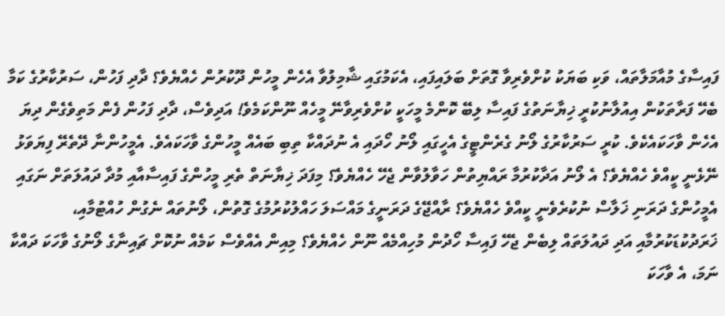ފައިސާގެ މުއާމަލާތައް، ވަކި ބަޔަކު ކުށްވެރިވާ ގޮތަށް ބަލައިފައި، އެކަމުގައި ޝާމިލުވާ އެހެން މީހުން ދޫކުރުން ހެއްޔެވެ؟ ދާދި ފަހުން، ސަރުކާރުގެ ކަމާ ބެހޭ ފަރާތަކުން އިއުލާނުކުރީ ޚިޔާނަތުގެ ފައިސާ ލިބޭ ކޮންމެ މީހަކީ ކުށްވެރިވާނޭ މީހެއް ނޫންކަމެވެ! އަދިވެސް، ދާދި ފަހުން ފެން މަތިވެގެން ދިޔަ އެހެން ވާހަކައެކެވެ. ކުރީ ސަރުކާރުގެ ލޯނު ގެރެންޓީގެ އެހީގައި ލޯނު ހޯދައި އެ ނުދައްކާ ތިބި ބައެއް މީހުންގެ ވާހަކައެވެ. އެމީހުންނާ ދޭތެރޭ ފިޔަވަޅު ނޭޅެނީ ކީއްވެ ހެއްޔެވެ؟ އެ ލޯނު އަދާކުރުމާ ރައްޔިތުން ހަވާލުވާން ޖެހޭ ހެއްޔެވެ؟ މިފަދަ ޚިޔާނަތް ތެރި މީހުންގެ ފައިސާއާއި މުދާ ދައުލަތަށް ނަގައި އެމީހުންގެ ދަރަނި ޚަލާސް ނުކުރެވެނީ ކީއްވެ ހެއްޔެވެ؟ ރާއްޖޭގެ ދަރަނީގެ މައްސަލަ ހައްލުކުރުމުގެ ގޮތުން، ލޯނުތައް ނެގުން ހުއްޓުމާއި، ޚަރަދުކުޑަކުރުމާއި އަދި ދައުލަތައް ލިބެން ޖެހޭ ފައިސާ ހޯދުން މުހިއްމެއް ނޫން ހެއްޔެވެ؟ މިއިން އެއްވެސް ކަމެއް ނުކޮށް ޗައިނާގެ ލޯނުގެ ވާހަކަ ދައްކާ ނަމަ، އެ ވާހަކަ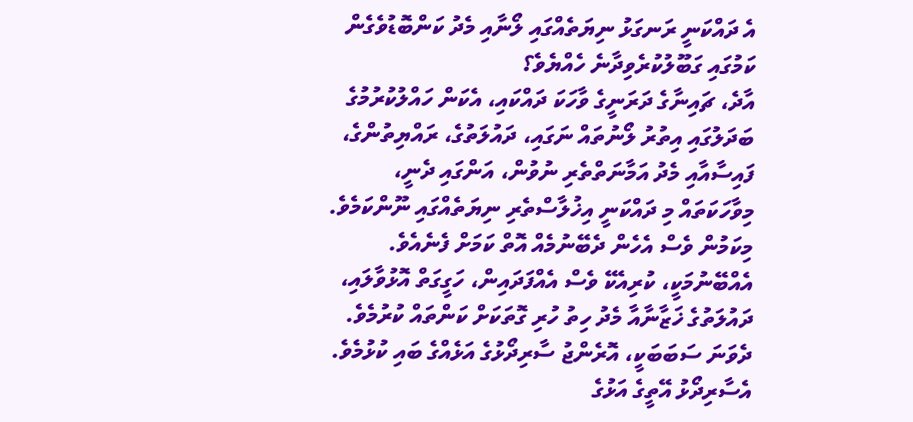އެ ދައްކަނީ ރަނގަޅު ނިޔަތެއްގައި ލޯނާއި މެދު ކަންބޮޑުވެގެން ކަމުގައި ގަބޫލުކުރެވިދާނެ ހެއްޔެވެ؟
އާދެ، ޗައިނާގެ ދަރަނީގެ ވާހަކަ ދައްކައި، އެކަން ހައްލުކުރުމުގެ ބަދަލުގައި އިތުރު ލޯނުތައް ނަގައި، ދައުލަތުގެ، ރައްޔިތުންގެ، ފައިސާއާއި މެދު އަމާނަތްތެރި ނުވުން، އަންގައި ދެނީ، މިވާހަކަތައް މި ދައްކަނީ އިޚުލާސްތެރި ނިޔަތެއްގައި ނޫންކަމެވެ. މިކަމުން ވެސް އެހެން ދެބޭނުމެއް އޮތް ކަމަށް ފެނެއެވެ. އެއްބޭނުމަކީ، ކުރިއެކޭ ވެސް އެއްފަދައިން، ހަގީގަތް އޮޅުވާލައި، ދައުލަތުގެ ޚަޒާނާއާ މެދު ހިތު ހުރި ގޮތަކަށް ކަންތައް ކުރުމެވެ. ދެވަނަ ސަބަބަކީ، އޮރެންޖު ސާރިދޯޅުގެ އަޅެއްގެ ބައި ކުޅުމެވެ. އެސާރިދޯޅު އޭތީގެ އަޅުގެ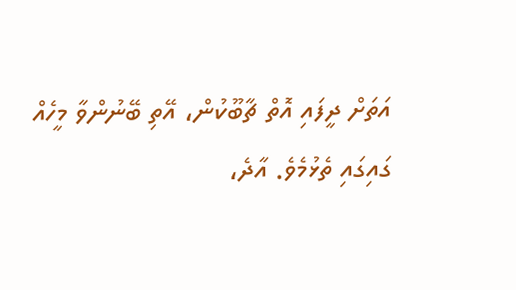އަތަށް ދީފައި އޮތް ޗާބޫކުން، އޭތި ބޭނުންވާ މީހެއް ގައިގައި ތެޅުމެވެ. އާދެ،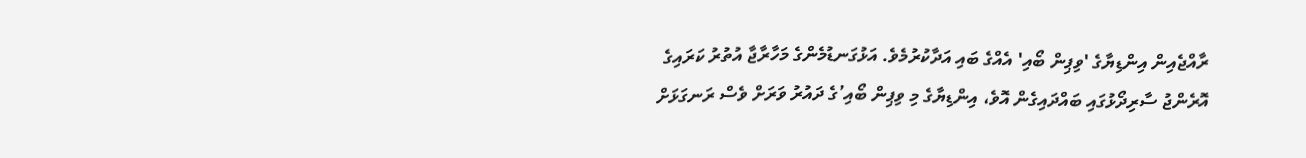ރާއްޖެއިން އިންޑިޔާގެ 'ވިޕިން ބޯއި' އެއްގެ ބައި އަދާކުރުމެވެ. އަޅުގަނޑުމެންގެ މަހާރާޖާ އުތުރު ކަރައިގެ އޮރެންޖު ސާރިދޯޅުގައި ބައްދައިގެން އޮވެ، އިންޑިޔާގެ މި ވިޕިން ބޯއި’ގެ ދައުރު ވަރަށް ވެސް ރަނގަޅަށް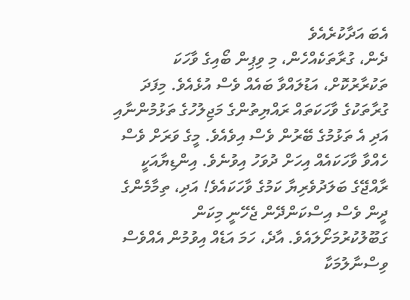އެބަ އަދާކުރެއެވެ
ދެން، ގުރާތަކެއްހެން، މި ވިޕިން ބޯއިގެ ވާހަކަ ތަކުރާރުކޮށް، އަޑުލައްވާ ބައެއް ވެސް އުޅެއެވެ. މިފަދަ ގުރާތަކުގެ ވާހަކަތައް ރައްޔިތުންގެ މަޖިލުހުގެ ތަޅުމުންނާއި އަދި އެ ތަޅުމުގެ ބޭރުން ވެސް އިވެއެވެ. މީގެ ވަރަށް ވެސް ހެއްވާ ވާހަކައެއް އިހަށް ދުވަހު އިވުނެވެ. އިންޑިޔާއަކީ ރާއްޖޭގެ ބަލަދުވެރިޔާ ކަމުގެ ވާހަކައެވެ! އަދި، ތިމާމެންގެ ދީން ވެސް އިސްކަންދޭން ޖެހޭނީ މިކަން ގަބޫލުކުރުމަށޯލައެވެ. އާދެ، ހަމަ އަޑެއް އިވުމުން އެއްވެސް ވިސްނާލުމަކާ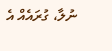ނުލާ، ގުރައެއް އެ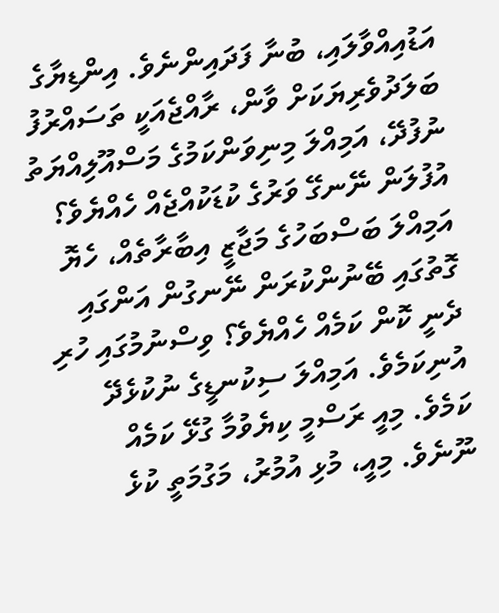އަޑުއިއްވާލައި، ބުނާ ފަދައިންނެވެ. އިންޑިޔާގެ ބަލަދުވެރިޔަކަށް ވާން، ރާއްޖެއަކީ ތަސައްރުފު ނުފުދޭ، އަމިއްލަ މިނިވަންކަމުގެ މަސްއޫލިއްޔަތު އުފުލަން ނޭނގޭ ވަރުގެ ކުޑަކުއްޖެއް ހެއްޔެވެ؟ އަމިއްލަ ބަސްބަހުގެ މަޖާޒީ އިބާރާތެއް، ހެޔޮ ގޮތުގައި ބޭނުންކުރަން ނޭނގުން އަންގައި ދެނީ ކޮން ކަމެއް ހެއްޔެވެ؟ ވިސްނުމުގައި ހުރި އުނިކަމެވެ. އަމިއްލަ ސިކުނޑީގެ ނުކުޅެދޭ ކަމެވެ. މިއީ ރަސްމީ ކިޔެވުމާ ގުޅޭ ކަމެއް ނޫނެވެ. މިއީ، މުޅި އުމުރު، މަގުމަތީ ކުޅެ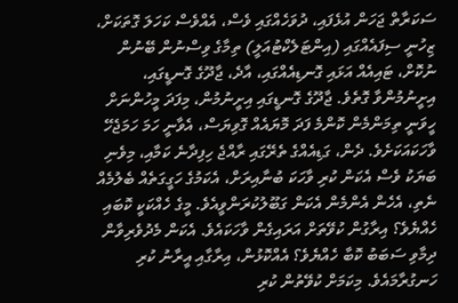ސަކަރާތް ޖަހަން އުޅެފައި، ދުވަހެއްގައި ވެސް، އެއްވެސް ކަހަލަ ގޮތަކަށް، ޒިހުނީ ސިފައެއްގައި (އިންޓަލެކްޓުއަލީ) ތިމާގެ ވިސްނުން ބޭނުން ނުކޮށް، ޓައިއެއް އަޅައި ގޮނޑިއެއްގައި، އާދެ، ޖާދޫގެ ގޮނޑީގައި، އިށީނުމުންވާ ގޮތެވެ. ޖާދޫގެ ގޮނޑީގައި އިށީނުމުން، މިފަދަ މީހުންނަށް ހީވަނީ ތިމަންމެން ކޮންމެ ފަދަ މޮޔައެއް ގޮވިޔަސް، އެވާނީ ހަމަ ހަމަޖެހޭ ވާހަކައަކަށެވެ. ދެން، ގަޑިއެއްގެ ތެރޭގައި ރާއްޖެ ހިފިދާނެ ކަމާއި، މިވެނި ބަޔަކު ވެސް އެކަން ކުރި ވާހަކަ ބުނާއިރަށް، އެކަމުގެ ހަގީގަތެއް ބެލުމެއް ނެތި، އެހެން އެންމެން އެކަން ގަބޫލުކުރަންވީއެވެ. މީގެ ހެއްކަކީ ކޮބައި ހެއްޔެވެ؟ އިރާގުން ކުވޭތަށް އަރައިގެން ވާހަކައެވެ. އެކަން މެދުވެރިވާން ދިމާވި ސަބަބު ކޮބާ ހެއްޔެވެ؟ އެއްކޮޅުން، އިރާގާއި އީރާނު ކުރި ހަނގުރާމައެވެ. މިކަމަށް ކުވޭތުން ކުރި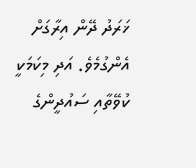ޚަރަދު ދޭން އިރާގަށް އެންގުމެވެ. އަދި މިކަމަކީ ކުވޭތާއި ސައުދީންގެ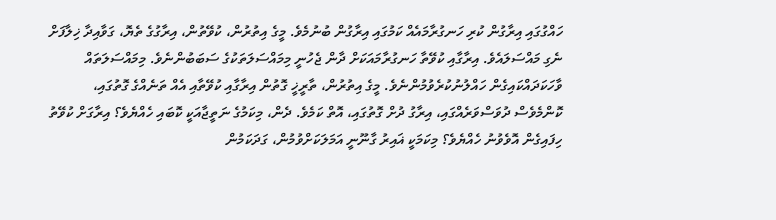ހައްގުގައި އިރާގުން ކުރި ހަނގުރާމައެއް ކަމުގައި އިރާގުން ބުނުމެވެ. މީގެ އިތުރުން، ކުވޭތުން، އިރާގުގެ ތެޔޮ، ގަވާއިދާ ޚިލާފަށް ނެގި މައްސަލައެވެ. އިރާގާއި ކުވޭތާ ހަނގުރާމައަކަށް ދާން ޖެހުނީ މިމައްސަލަތަކުގެ ސަބަބުންނެވެ. މިމައްސަލަތައް ވާހަކަދައްކައިގެން ހައްލުނުކުރެވުމުންނެވެ. މީގެ އިތުރުން، ތާރީޚީ ގޮތުން އިރާގާއި ކުވޭތާއި އެއް ތަނެއްގެ ގޮތުގައި، ކޮންމެވެސް ދުވަސްވަރެއްގައި، އިރާގު ދުށް ގޮތުގައި، އޮތް ކަމެވެ. ދެން، މިކަމުގެ ނަތީޖާއަކީ ކޮބައި ހެއްޔެވެ؟ އިރާގަށް ކުވޭތު ހިފައިގެން އޮވެވުނު ހެއްޔެވެ؟ މިކަމަކީ ޣައިރު ގާނޫނީ އަމަލަކަށްވުމުން، ގަދަކަމުން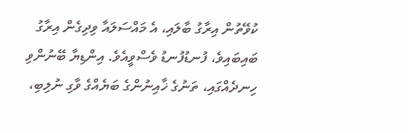ކުވޭތުން އިރާގު ބާލައި، އެ މައްސަލައާ ވިދިގެން އިރާގު ބައިބައިވެ، ފުނޑުފުނޑު ވެސްވީއެވެ. އިންޑިޔާ ބޭނުންވި ހިނދެއްގައި، ތަނުގެ ޚާއިނުންގެ ބަޔެއްގެ ވާގި ނުލިބި،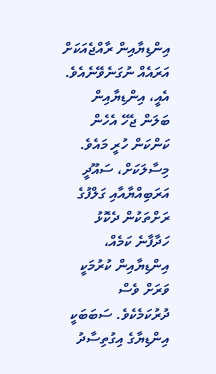އިންޑިޔާއިން ރާއްޖެއަކަށް އަރައެއް ނުގަނެވޭނެއެވެ. އެއީ، އިންޑިޔާއިން ބަލަން ޖެހޭ އެހެން ކަންކަން ހުރީ މައެވެ. މިސާލަކަށް، ސައޫދީ އަރަބިއްޔާއާއި ގަލްފުގެ ރަށްތަކުން ދެކޮޅު ހަދާފާނެ ކަމެއް، އިންޑިޔާއިން ކުރުމަކީ ވަރަށް ވެސް ދުރުކަމެކެވެ. ސަބަބަކީ އިންޑިޔާގެ އިގުތިސާދު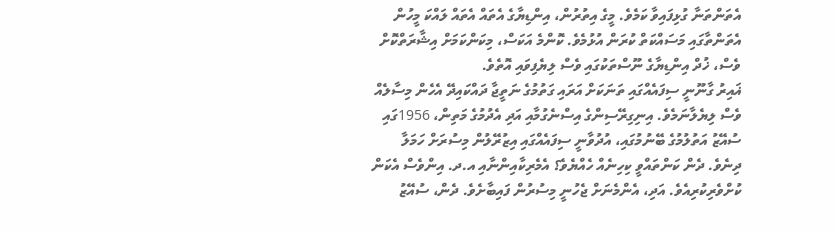އެތަންތަނާ ގުޅިފައިވާ ކަމެވެ. މީގެ އިތުރުން، އިންޑިޔާގެ އެތައް އެތައް ލައްކަ މީހުން އެތަންތާގައި މަސައްކަތް ކުރަން އުޅުމެވެ. ކޮންމެ އަކަސް، މިކަންކަމަށް އިޝާރަތްކޮށް ވެސް، ޚުދް އިންޑިޔާގެ ނޫސްތަކުގައި ވެސް ލިޔެފިވައި އޮތެވެ.
ޣައިރު ގާނޫނީ ސިފައެއްގައި ތަނަކަށް އަރައި ގަތުމުގެ ނަތީޖާ ދައްކައިދޭ އެހެން މިސާލެއް ވެސް ލިޔެލާނަމެވެ. އިނިގިރޭސިންގެ އިސްނެގުމާއި އަދި އެދުމުގެ މަތިން، 1956ގައި ސުއޭޒު އަތުލުމުގެ ބޭނުމުގައި، އުދުވާނީ ސިފައެއްގައި އިޒުރޭލުން މިސުރަށް ހަމަލާ ދިނެވެ. ދެން ކަންތައްވީ ކިހިނެއް ހެއްޔެވެ؟ އެމެރިކާއިންނާއި އ.ދ. އިންވެސް އެކަން ކުށްވެރިކުރިއެވެ. އަދި، އެންމެނަށް ޖެހުނީ މިސުރުން ފައިބާށެވެ. ދެން، ސުއޭޒު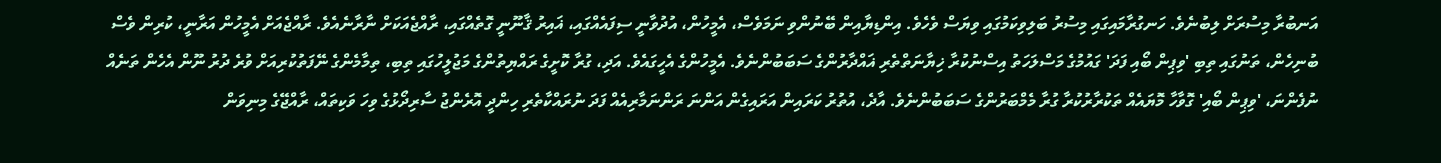އަނބުރާ މިސުރަށް ލިބުނެވެ. ހަނގުރާމައިގައި މިސުރު ބަލިވިކަމުގައި ވިޔަސް ވެހެވެ. އިންޑިޔާއިން ބޭނުންވި ނަމަވެސް، އެމީހުން، އުދުވާނީ ސިފައެއްގައި، ޣައިރު ޤާނޫނީ ގޮތެއްގައި، ރާއްޖެއަކަށް ނާރާނެއެވެ. ރާއްޖެއަށް އެމީހުން އަރާނީ، ކުރިން ވެސް ބުނިހެން، ތަނުގައި ތިބި 'ވިޕިން ބޯއި ފަދަ' ގައުމުގެ މަސްލަހަތު އިސްނުކުރާ ޚިޔާނަތްތެރި ޣައްދާރުންގެ ސަބަބުންނެވެ. އެމީހުންގެ އެހީގައެވެ. އަދި، ގުރާ ކޮށީގެ ރައްޔިތުންގެ މަޖުލީހުގައި ތިބި، ތިމާމެންގެ ނޭފަތުކުރިއަށް ވުރެ ދުރު ނޫން އެހެން ތަނެއް ނުފެންނަ، 'ވިޕިން ބޯއި' ގޮވާހާ މޮޔައެއް ތަކުރާރުކުރާ ގުރާ މެމްބަރުންގެ ސަބަބުންނެވެ. އާދެ، އުތުރު ކަރައިން އަރައިގެން އަންނަ ރަންނަމާރިއެއް ފަދަ ނުރައްކާތެރި ހިންދީ އޮރެންޖު ސާރިދޯޅުގެ ވިހަ ވަކިތައް، ރާއްޖޭގެ މިނިވަން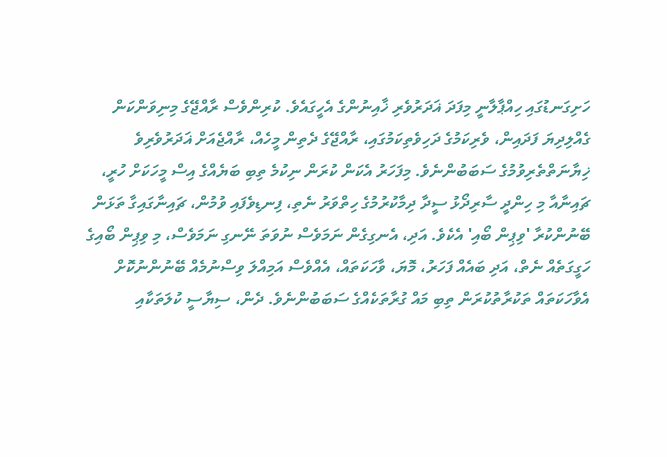ހަށިގަނޑުގައި ހިއްޕާލާނީ މިފަދަ ޣަދަރުވެރި ޚާއިނުންގެ އެހީގައެވެ. ކުރިންވެސް ރާއްޖޭގެ މިނިވަންކަން ގެއްލިދިޔަ ފަދައިން، ވެރިކަމުގެ ދަހިވެތިކަމުގައި، ރާއްޖޭގެ ދެތިން މީހެއް، ރާއްޖެއަށް ޣަދަރުވެރިވެ ޚިޔާނަތްތެރިވުމުގެ ސަބަބުންނެވެ. މިފަހަރު އެކަން ކުރަން ނިކުމެ ތިބި ބަޔެއްގެ އިސް މީހަކަށް ހުރީ، ޗައިނާއާ މި ހިންދީ ސާރިދޯޅު ސީދާ ދިމާކުރުމުގެ ހިތްވަރު ނެތި، ފިނޑިވެފައި ވުމުން، ޗައިނާގައިގާ ތަޅަން ބޭނުންކުރާ 'ވިޕިން ބޯއި' އެކެވެ. އަދި، އެނގިގެން ނަމަވެސް ނުވަތަ ނޭނގި ނަމަވެސް، މި ވިޕިން ބޯއިގެ ހަގީގަތެއް ނެތް، އަދި ބައެއް ފަހަރު، މޮޔަ، ވާހަކަތައް، އެއްވެސް އަމިއްލަ ވިސްނުމެއް ބޭނުންނުކޮށް އެވާހަކަތައް ތަކުރާތުކުރަން ތިބި މައް ގުރާތަކެއްގެ ސަބަބުންނެވެ. ދެން، ސިޔާސީ ކުލަތަކާއި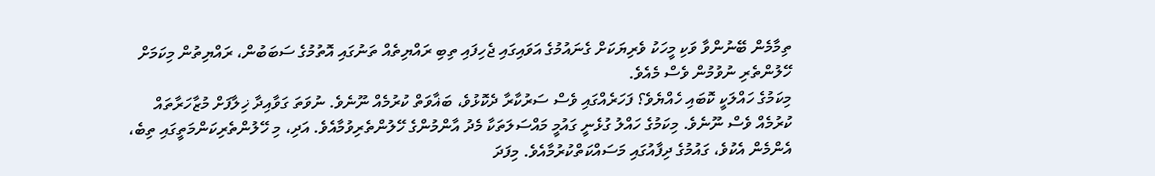ތިމާމެން ބޭނުންވާ ވަކި މީހަކު ވެރިޔަކަށް ގެނައުމުގެ އަވައިގައި ޖެހިފައި ތިބި ރައްޔިތެއް ތަނުގައި އޮތުމުގެ ސަބަބުން، ރައްޔިތުން މިކަމަށް ހޭލުންތެރި ނުވުމުން ވެސް މެއެވެ.
މިކަމުގެ ހައްލަކީ ކޮބައި ހެއްޔެވެ؟ ފަހަރެއްގައި ވެސް ސަރުކާރާ ދެކޮޅުވެ، ބަޣާވަތް ކުރުމެއް ނޫނެވެ. ނުވަތަ ގަވާއިދާ ޚިލާފަށް މުޒާހަރާތައް ކުރުމެއް ވެސް ނޫނެވެ. މިކަމުގެ ހައްލު ގުޅެނީ ގައުމީ މައްސަލަތަކާ މެދު އާންމުންގެ ހޭލުންތެރިވުމާއެވެ. އަދި، މި ހޭލުންތެރިކަންމަތީގައި ތިބެ، އެންމެން އެކުވެ، ގައުމުގެ ދިފާއުގައި މަސައްކަތްކުރުމާއެވެ. މިފަދަ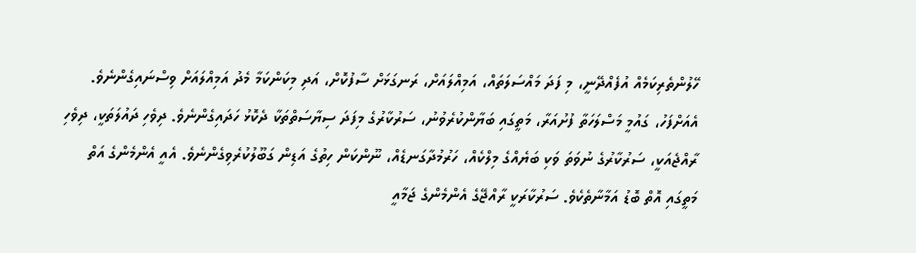ހޭލުންތެރިކަމެއް އުފެއްދޭނީ، މި ފަދަ މައްސަލަތައް، އަމިއްލައަށް، ރަނގަޅަށް ސާފުކޮށް، އަދި މިކަންކަމާ މެދު އަމިއްލައަށް ވިސްނައިގެންނެވެ. އެއަށްފަހު، ގައުމީ މަސްލަހަތާ ފުށުއަރާ، މަތީގައި ބަޔާންކުރެވުނު، ސަރުކާރުގެ މިފަދަ ސިޔާސަތްތަކާ ދެކޮޅު ހަދައިގެންނެވެ. ދިވެހި ދައުލަތަކީ، ދިވެހި ރާއްޖެއަކީ، ސަރުކާރުގެ ނުވަތަ ވަކި ބަޔެއްގެ މިލްކެއް، ހަރުމުދާގަނޑެއް، ނޫންކަން ހިތުގެ އަޑިން ގަބޫލުކުރެވިގެންނެވެ. އެއީ އެންމެންގެ އަތް މަތީގައި އޮތް ބޮޑު އަމާނާތެކެވެ. ސަރުކާރަކީ ރާއްޖޭގެ އެންމެންގެ ޖަމާއީ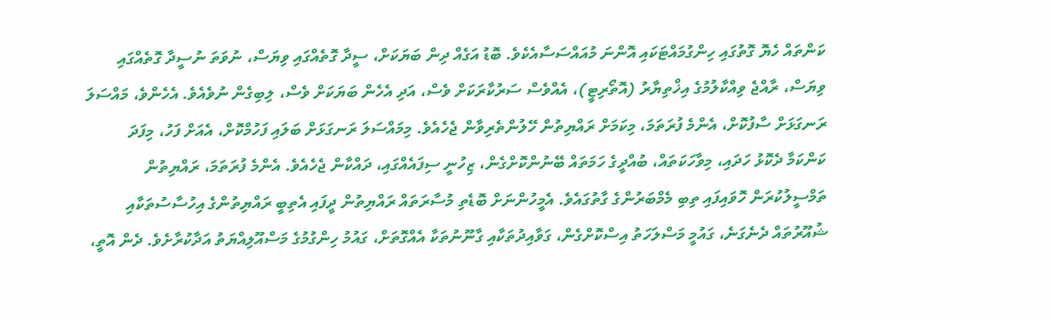ކަންތައް ހެޔޮ ގޮތުގައި ހިންގުމައްޓަކައި އޮންނަ މުއައްސަސާއެކެވެ. ބޮޑު އަގެއް ދިން ބަޔަކަށް، ސީދާ ގޮތެއްގައި ވިޔަސް، ނުވަތަ ނުސީދާ ގޮތެއްގައި ވިޔަސް، ރާއްޖެ ވިއްކާލުމުގެ އިޚްތިޔާރު (އޮތޯރިޓީ)، އެއްވެސް ސަރުކާރަކަށް ވެސް، އަދި އެހެން ބަޔަކަށް ވެސް، ލިބިގެން ނުވެއެވެ. އެހެންވެ، މައްސަލަ ރަނގަޅަށް ސާފުކޮށް، އެންމެ ފުރަތަމަ، މިކަމަށް ރައްޔިތުން ހޭލުންތެރިވާން ޖެހެއެވެ. މިމައްސަލަ ރަނގަޅަށް ބަލައި ފަހުމްކޮށް، އެއަށް ފަހު، މިފަދަ ކަންކަމާ ދެކޮޅު ހަދައި، މިވާހަކަތައް، ބުއްދީގެ ހަމަތައް ބޭނުންކޮށްގެން، ޒިހުނީ ސިފައެއްގައި، ދައްކާން ޖެހެއެވެ. އެންމެ ފުރަތަމަ، ރައްޔިތުން ތަމްސީލުކުރަން ހޮވައިފައި ތިބި މެމްބަރުންގެ ގާތުގައެވެ. އެމީހުންނަށް ބޮޑެތި މުސާރަތައް ރައްޔިތުން ދީފައި އެތިބީ ރައްޔިތުންގެ އިހުސާސުތަކާއި ޝުއޫރުތައް ދެނެގަނެ، ގައުމީ މަސްލަހަތު އިސްކޮށްގެން، ގަވާއިދުތަކާއި ގާނޫނުތަކާ އެއްގޮތަށް، ގައުމު ހިންގުމުގެ މަސްއޫލިއްޔަތު އަދާކުރާށެވެ. ދެން އޮތީ،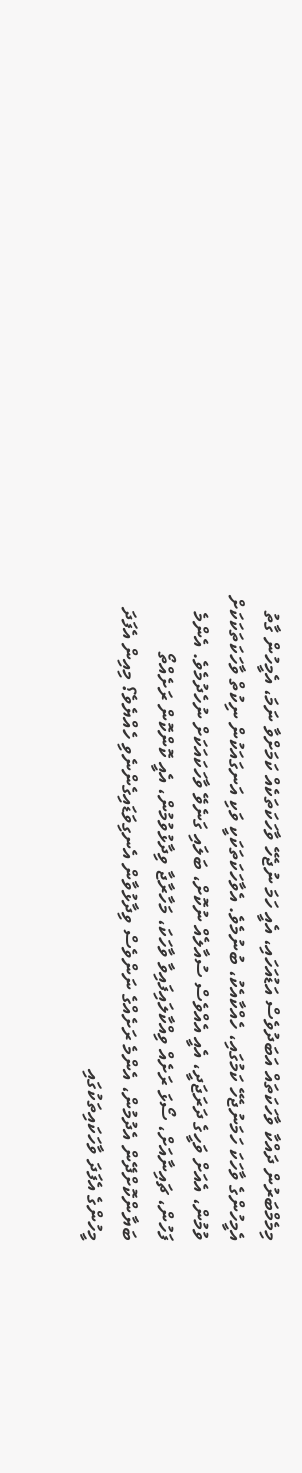މިމެމްބަރުން ދައްކާ ވާހަކަތައް އަބަދުވެސް އަޑުއަހައި، އެއީ ހަމަ ނުޖެހޭ ވާހަކަތަކެއް ކަމަށްވާ ނަމަ، އެމީހުން ގާތު އެމީހުންގެ ވާހަކަ ހަމަނުޖެހޭ ކަމުގައި، ހެއްކާއެކު، ބުނުމެވެ. އެވާހަކަތަކަކީ ވަކި އަނގައަކުން ނިކުތް ވާހަކަތަކަކަށް ވުމުން، އެއަށް ވަހީގެ ދަރަޖަދީ، އެއީ އެއްވެސް ސުއާލެއް ނުކޮށް، ބަލައި ގަނެވޭ ވާހަކައަކަށް ނުހެދުމެވެ. އެންމެ ފަހުން، ޗައިނާއަށް، ސޯޅަ ރަށެއް ވިއްކާލައިފައިވާ ވާހަކަ، މަހާރާޖާ ވިދާޅުވުމުން، އެއީ ކޮންކޮން ރަށެއްތޯ ބަޔާންކޮށްދޭން އެދުމުން، އެންމެ ރަށެއްގެ ނަންވެސް ވިދާޅުވާން އެނގިވަޑައިގެންނެވި ހެއްޔެވެ؟ މިއިން އެފަދަ މީހުންގެ އެފަދަ ވާހަކައިތަކުގައި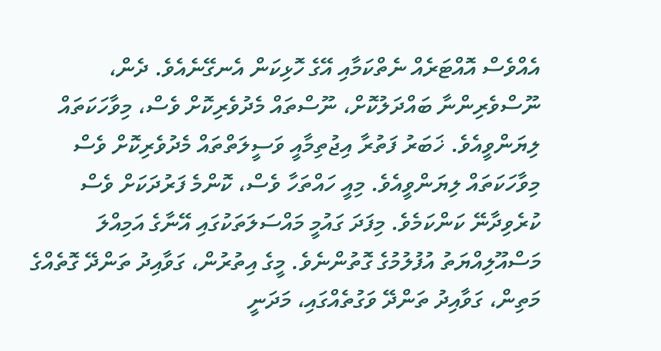އެއްވެސް އޮއްޓަރެއް ނެތްކަމާއި އޭގެ ހޮޅިކަން އެނގޭނެއެވެ. ދެން، ނޫސްވެރިންނާ ބައްދަލުކޮށް، ނޫސްތައް މެދުވެރިކޮށް ވެސް، މިވާހަކަތައް ލިޔަންވީއެވެ. ޚަބަރު ފަތުރާ އިޖުތިމާއީ ވަސީލަތްތައް މެދުވެރިކޮށް ވެސް މިވާހަކަތައް ލިޔަންވީއެވެ. މިއީ ހައްތަހާ ވެސް، ކޮންމެ ފަރުދަކަށް ވެސް ކުރެވިދާނޭ ކަންކަމެވެ. މިފަދަ ގައުމީ މައްސަލަތަކުގައި އޭނާގެ އަމިއްލަ މަސްއޫލިއްޔަތު އުފުލުމުގެ ގޮތުންނެވެ. މީގެ އިތުރުން، ގަވާއިދު ތަންދޭ ގޮތެއްގެ މަތިން، ގަވާއިދު ތަންދޭ ވަގުތެއްގައި، މަދަނީ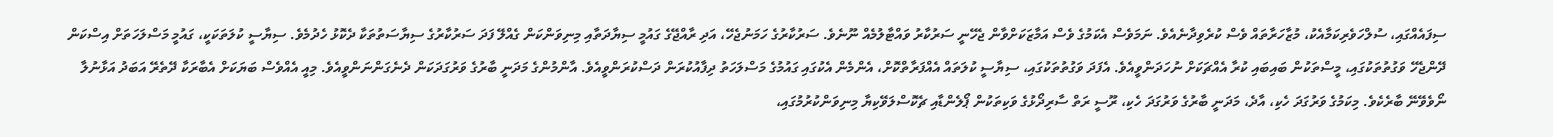ސިފައެއްގައި، ސުލްހަވެރިކަމާއެކު، މުޒާހަރާތައް ވެސް ކުރެވިދާނެއެވެ. ނަމަވެސް އެކަމުގެ ވެސް އަމާޒަކަށްވާން ޖެހޭނީ ސަރުކާރު ވައްޓާލުމެއް ނޫނެވެ. ސަރުކާރުގެ ހަމަނުޖެހޭ، އަދި ރާއްޖޭގެ ގައުމީ ސިޔާދަތާއި މިނިވަންކަން ގެއްލޭ ފަދަ ސަރުކާރުގެ ސިޔާސަތުތަކާ ދެކޮޅު ހެދުމެވެ. ސިޔާސީ ކުލަތަކަކީ، ގައުމީ މަސްލަހަތަށް އިސްކަން ދޭންޖެހޭ ވަގުތުތަކުގައި، މީސްތަކުން ބައިބައި ކުރާ އެއްޗަކަށް ނުހަދަންވީއެވެ. އެފަދަ ވަގުތުތަކުގައި، ސިޔާސީ ކުލަތައް އެއްފަރާތްކޮށް، އެންމެން އެކުގައި ގައުމުގެ މަސްލަހަތު ދިފާއުކުރަން ދަސްކުރަންވީއެވެ. އާންމުންގެ މަދަނީ ބާރުގެ ވަރުގަދަކަން ދެނެގަންނަންވީއެވެ. މިއީ އެއްވެސް ބަޔަކަށް އެބާރަކާ ދޭތެރޭ އަބަދު އަޅާނުލާ ނޯވެވޭނޭ ބާރެކެވެ. މިކަމުގެ ވަރުގަދަ ހެކި، އާދެ، މަދަނީ ބާރުގެ ވަރުގަދަ ހެކި، ރޫސީ ރަތް ސާރިދޯޅުގެ ވަކިތަކުން ޕޯލެންޑާއި ޗެކޮސްލަވޭކިޔާ މިނިވަންކުރުމުގައި،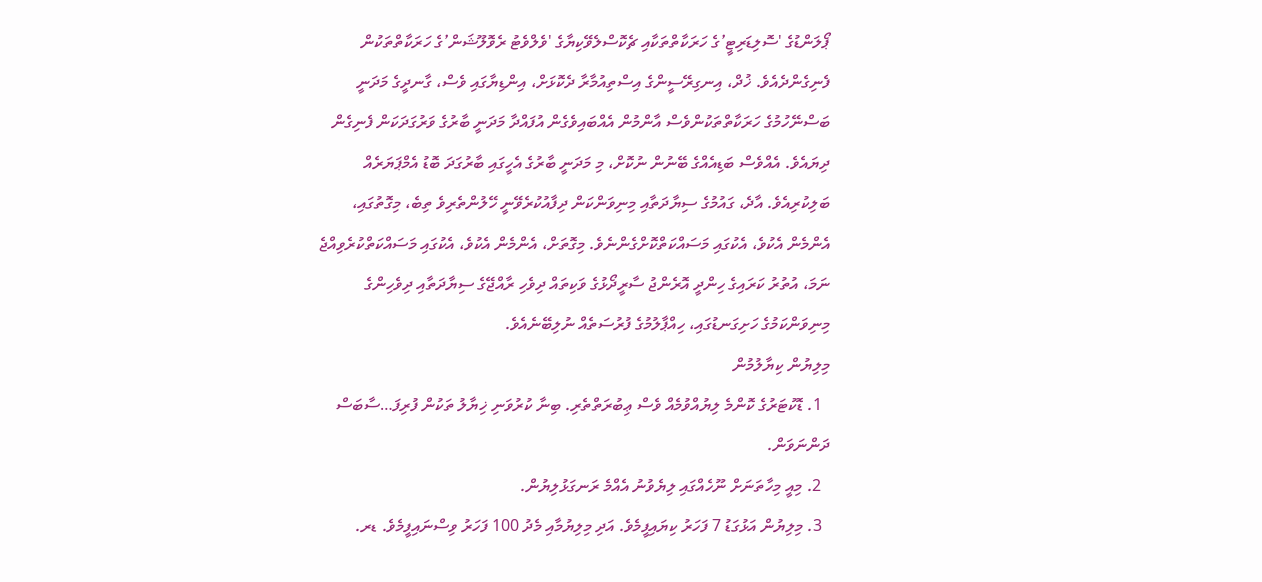ޕޯލަންޑުގެ 'ސޮލިޑަރިޓީ’ގެ ހަރަކާތްތަކާއި ޗެކޮސްލެވޭކިޔާގެ 'ވެލްވެޓު ރެވޮލޫޝަން’ގެ ހަރަކާތްތަކުން ފެނިގެންދެއެވެ. ޚުދް، އިނގިރޭސީންގެ އިސްތިއުމާރާ ދެކޮޅަށް، އިންޑިޔާގައި ވެސް، ގާނދީގެ މަދަނީ ބަސްނޭހުމުގެ ހަރަކާތްތަކުންވެސް އާންމުން އެއްބައިވެގެން އުފައްދާ މަދަނީ ބާރުގެ ވަރުގަދަކަން ފެނިގެން ދިޔައެވެ. އެއްވެސް ބަޑިއެއްގެ ބޭނުން ނުކޮށް، މި މަދަނީ ބާރުގެ އެހީގައި ބާރުގަދަ ބޮޑު އެމްޕަޔަރެއް ބަލިކުރިއެވެ. އާދެ، ގައުމުގެ ސިޔާދަތާއި މިނިވަންކަން ދިފާއުކުރެވޭނީ ހޭލުންތެރިވެ ތިބެ، މިގޮތުގައި، އެންމެން އެކުވެ، އެކުގައި މަސައްކަތްކޮށްގެންނެވެ. މިގޮތަށް، އެންމެން އެކުވެ، އެކުގައި މަސައްކަތްކުރެވިއްޖެ ނަމަ، އުތުރު ކަރައިގެ ހިންދީ އޮރެންޖު ސާރީދޯޅުގެ ވަކިތައް ދިވެހި ރާއްޖޭގެ ސިޔާދަތާއި ދިވެހިންގެ މިނިވަންކަމުގެ ހަށިގަނޑުގައި، ހިއްޕާލުމުގެ ފުރުސަތެއް ނުލިބޭނެއެވެ.
މިލިޔުން ކިޔާލުމުން
  1. ޑޮކުޓަރުގެ ކޮންމެ ލިޔުއްވުމެއް ވެސް ޢިބުރަތްތެރި. ބިނާ ކުރުވަނި ޚިޔާލު ތަކުން ފުރިފަ…ސާބަސް ދަންނަވަން.
  2. މިއީ މިހާތަނަށް ނޫހެއްގައި ލިޔެވުނު އެއްމެ ރަނގަޅުލިޔުން.
  3. މިލިޔުން އަޅުގަޑު 7 ފަހަރު ކިޔައިފީމެވެ. އަދި މިލިޔުމާއި މެދު 100 ފަހަރު ވިސްނައިފީމެވެ. ޑރ.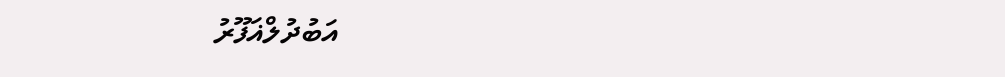އަބުދުލްޣަފޫރު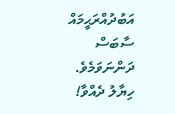އަބުދުއްރަޙީމައް ސާބަސް ދަންނަވަމެވެ.
ހިޔާލު ދެއްވާ!